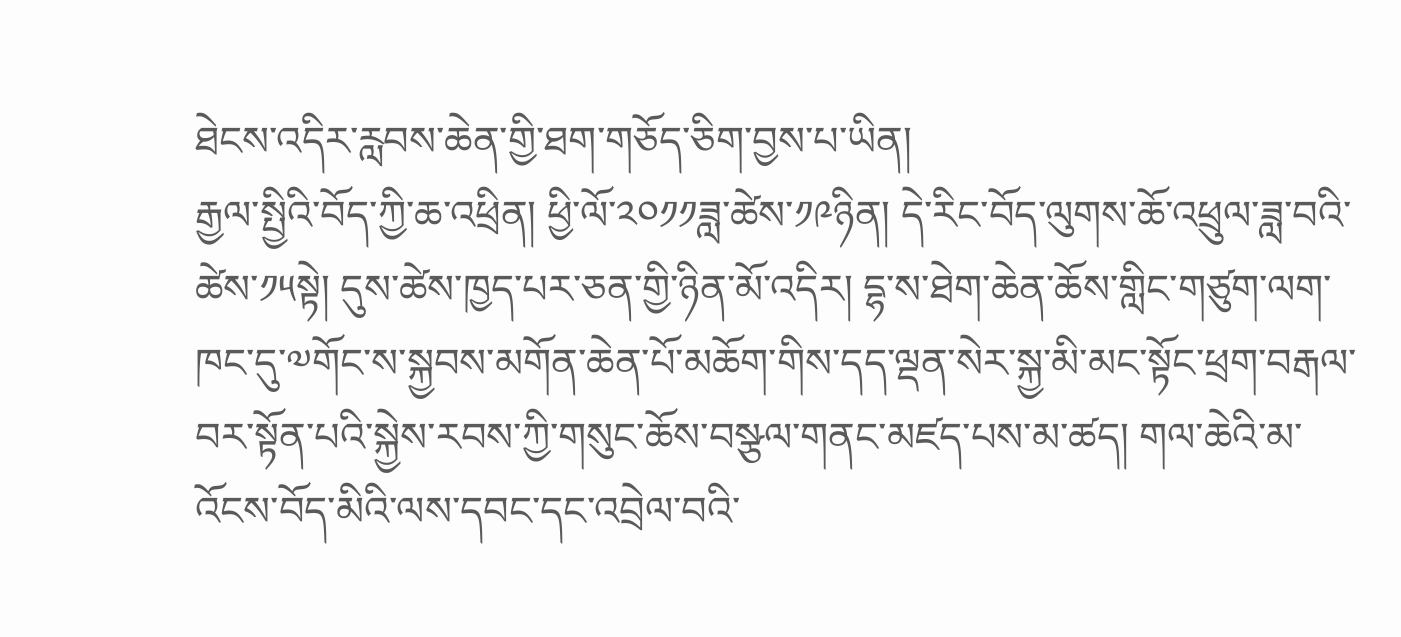ཐེངས་འདིར་རླབས་ཆེན་གྱི་ཐག་གཅོད་ཅིག་བྱས་པ་ཡིན།
རྒྱལ་སྤྱིའི་བོད་ཀྱི་ཆ་འཕྲིན། ཕྱི་ལོ་༢༠༡༡ཟླ་ཚེས་༡༩ཉིན། དེ་རིང་བོད་ལུགས་ཆོ་འཕྲུལ་ཟླ་བའི་ཚེས་༡༥སྟེ། དུས་ཚེས་ཁྱད་པར་ཅན་གྱི་ཉིན་མོ་འདིར། དྷ་ས་ཐེག་ཆེན་ཆོས་གླིང་གཙུག་ལག་ཁང་དུ་༧གོང་ས་སྐྱབས་མགོན་ཆེན་པོ་མཆོག་གིས་དད་ལྡན་སེར་སྐྱ་མི་མང་སྟོང་ཕྲག་བརྒལ་བར་སྟོན་པའི་སྐྱེས་རབས་ཀྱི་གསུང་ཆོས་བསྩལ་གནང་མཛད་པས་མ་ཚད། གལ་ཆེའི་མ་འོངས་བོད་མིའི་ལས་དབང་དང་འབྲེལ་བའི་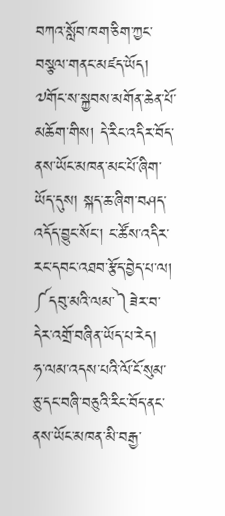བཀའ་སློབ་ཁག་ཅིག་ཀྱང་བསྩལ་གནང་མཛད་ཡོད། ༧གོང་ས་སྐྱབས་མགོན་ཆེན་པོ་མཆོག་གིས། དེ་རིང་འདིར་བོད་ནས་ཡོང་མཁན་མང་པོ་ཞིག་ཡོད་དུས། སྐད་ཆ་ཞིག་བཤད་འདོད་བྱུང་སོང་། ང་ཚོས་འདིར་རང་དབང་འཐབ་རྩོད་བྱེད་པ་ལ། ༼དབུ་མའི་ལམ་༽ཟེར་བ་དེར་འགྲོ་བཞིན་ཡོད་པ་རེད། ཧ་ལམ་འདས་པའི་ལོ་ངོ་སུམ་ཅུ་དང་བཞི་བཅུའི་རིང་བོད་ནང་ནས་ཡོང་མཁན་མི་བརྒྱ་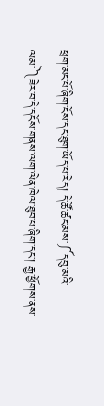ཕྲག་མང་པོ་ཞིག་ངོས་དང་ཐུག་ཡོད་པ་རེད། དེ་ཚོ་ཚང་མས་༼དབུ་མའི་ལམ་༽ཟེར་བ་དེ་དངོས་གནས་ལག་ལེན་ཁེལ་ཐུབ་པ་ཞིག་དང་། རྒྱ་ཕྱོགས་ནས་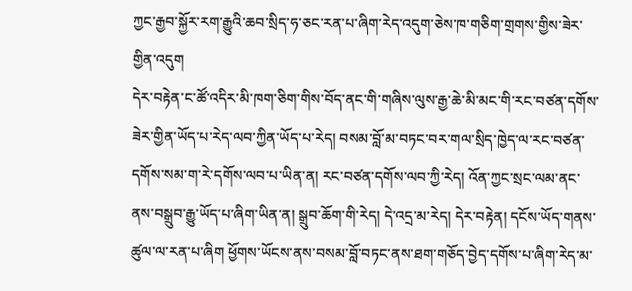ཀྱང་རྒྱབ་སྐྱོར་རག་རྒྱུའི་ཆབ་སྲིད་ཧ་ཅང་རན་པ་ཞིག་རེད་འདུག་ཅེས་ཁ་གཅིག་གྲགས་གྱིས་ཟེར་གྱིན་འདུག
དེར་བརྟེན་ང་ཚོ་འདིར་མི་ཁག་ཅིག་གིས་བོད་ནང་གི་གཞིས་ལུས་རྒྱ་ཆེ་མི་མང་གི་རང་བཙན་དགོས་ཟེར་གྱིན་ཡོད་པ་རེད་ལབ་ཀྱིན་ཡོད་པ་རེད། བསམ་བློ་མ་བཏང་བར་གལ་སྲིད་ཁྱེད་ལ་རང་བཙན་དགོས་སམ་ག་རེ་དགོས་ལབ་པ་ཡིན་ན། རང་བཙན་དགོས་ལབ་ཀྱི་རེད། འོན་ཀྱང་སྲང་ལམ་ནང་ནས་བསྒྲུབ་རྒྱུ་ཡོད་པ་ཞིག་ཡིན་ན། སྒྲུབ་ཆོག་གི་རེད། དེ་འདྲ་མ་རེད། དེར་བརྟེན། དངོས་ཡོད་གནས་ཚུལ་ལ་རན་པ་ཞིག ཕྱོགས་ཡོངས་ནས་བསམ་བློ་བཏང་ནས་ཐག་གཅོད་བྱེད་དགོས་པ་ཞིག་རེད་མ་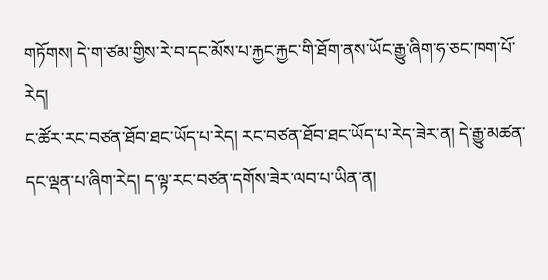གཏོགས། དེ་ག་ཙམ་གྱིས་རེ་བ་དང་མོས་པ་རྐྱང་རྐྱང་གི་ཐོག་ནས་ཡོང་རྒྱུ་ཞིག་ཧ་ཅང་ཁག་པོ་རེད།
ང་ཚོར་རང་བཙན་ཐོབ་ཐང་ཡོད་པ་རེད། རང་བཙན་ཐོབ་ཐང་ཡོད་པ་རེད་ཟེར་ན། དེ་རྒྱུ་མཚན་དང་ལྡན་པ་ཞིག་རེད། ད་ལྟ་རང་བཙན་དགོས་ཟེར་ལབ་པ་ཡིན་ན།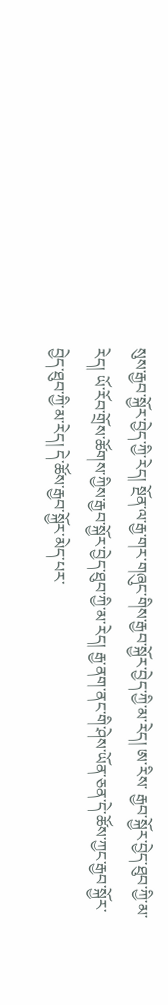སུས་རྒྱབ་སྐྱོར་བྱེད་ཀྱི་རེད། སྔོན་ལ་རྒྱ་གར་གཞུང་གིས་རྒྱབ་སྐྱོར་བྱེད་ཀྱི་མ་རེད། ཨ་རིས་ རྒྱབ་སྐྱོར་བྱེད་ཐུབ་ཀྱི་མ་རེད། ཡོ་རོབ་གྲོས་ཚོགས་ཀྱིས་རྒྱབ་སྐྱོར་བྱེད་ཐུབ་ཀྱི་མ་རེད། རྒྱ་ནག་ནང་གི་ཤེས་ཡོན་ཅན་དེ་ཚོས་ཀྱང་རྒྱབ་སྐྱོར་བྱེད་ཐུབ་ཀྱི་མ་རེད། དེ་ཚོས་རྒྱབ་སྐྱོར་མེད་པར་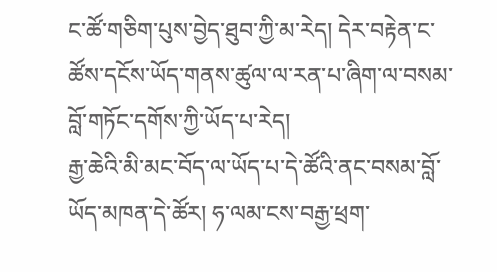ང་ཚོ་གཅིག་པུས་བྱེད་ཐུབ་ཀྱི་མ་རེད། དེར་བརྟེན་ང་ཚོས་དངོས་ཡོད་གནས་ཚུལ་ལ་རན་པ་ཞིག་ལ་བསམ་བློ་གཏོང་དགོས་ཀྱི་ཡོད་པ་རེད།
རྒྱ་ཆེའི་མི་མང་བོད་ལ་ཡོད་པ་དེ་ཚོའི་ནང་བསམ་བློ་ཡོད་མཁན་དེ་ཚོར། ཧ་ལམ་ངས་བརྒྱ་ཕྲག་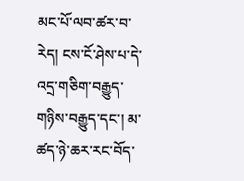མང་པོ་ལབ་ཚར་བ་རེད། ངས་ངོ་ཤེས་པ་དེ་འདྲ་གཅིག་བརྒྱུད་གཉིས་བརྒྱུད་དང་། མ་ཚད་ཉེ་ཆར་རང་བོད་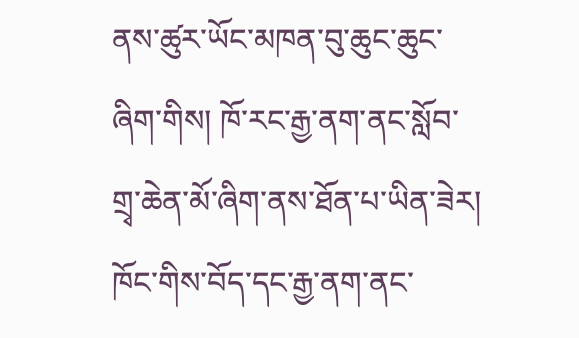ནས་ཚུར་ཡོང་མཁན་བུ་ཆུང་ཆུང་ཞིག་གིས། ཁོ་རང་རྒྱ་ནག་ནང་སློབ་གྲྭ་ཆེན་མོ་ཞིག་ནས་ཐོན་པ་ཡིན་ཟེར། ཁོང་གིས་བོད་དང་རྒྱ་ནག་ནང་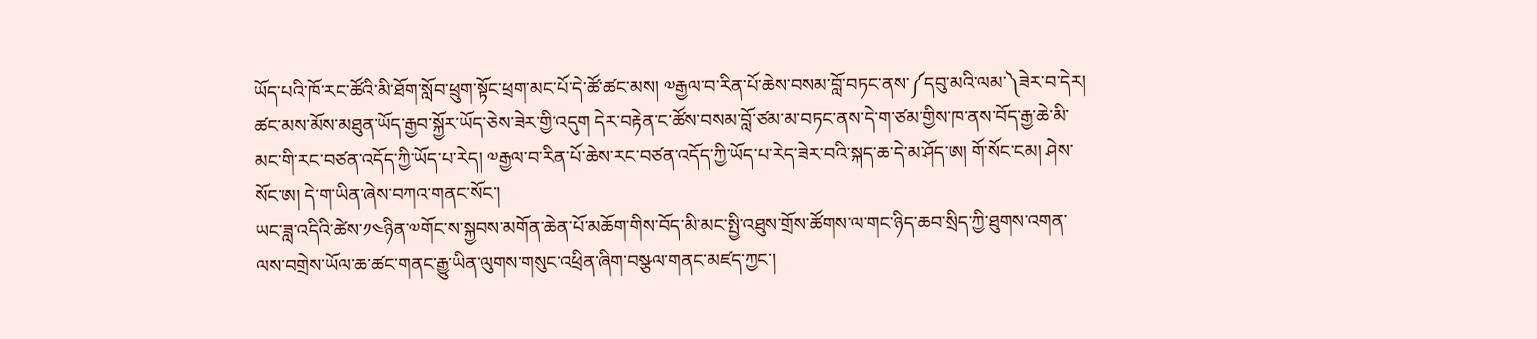ཡོད་པའི་ཁོ་རང་ཚོའི་མི་ཐོག་སློབ་ཕྲུག་སྟོང་ཕྲག་མང་པོ་དེ་ཚོ་ཚང་མས། ༧རྒྱལ་བ་རིན་པོ་ཆེས་བསམ་བློ་བཏང་ནས་༼དབུ་མའི་ལམ་༽ཟེར་བ་དེར། ཚང་མས་མོས་མཐུན་ཡོད་རྒྱབ་སྐྱོར་ཡོད་ཅེས་ཟེར་གྱི་འདུག དེར་བརྟེན་ང་ཚོས་བསམ་བློ་ཙམ་མ་བཏང་ནས་དེ་ག་ཙམ་གྱིས་ཁ་ནས་བོད་རྒྱ་ཆེ་མི་མང་གི་རང་བཙན་འདོད་ཀྱི་ཡོད་པ་རེད། ༧རྒྱལ་བ་རིན་པོ་ཆེས་རང་བཙན་འདོད་ཀྱི་ཡོད་པ་རེད་ཟེར་བའི་སྐད་ཆ་དེ་མ་ཤོད་ཨ། གོ་སོང་ངམ། ཤེས་སོང་ཨ། དེ་ག་ཡིན་ཞེས་བཀའ་གནང་སོང་།
ཡང་ཟླ་འདིའི་ཚེས་༡༤ཉིན་༧གོང་ས་སྐྱབས་མགོན་ཆེན་པོ་མཆོག་གིས་བོད་མི་མང་སྤྱི་འཐུས་གྲོས་ཚོགས་ལ་གང་ཉིད་ཆབ་སྲིད་ཀྱི་ཐུགས་འགན་ལས་བགྲེས་ཡོལ་ཆ་ཚང་གནང་རྒྱུ་ཡིན་ལུགས་གསུང་འཕྲིན་ཞིག་བསྩལ་གནང་མཛད་ཀྱང་།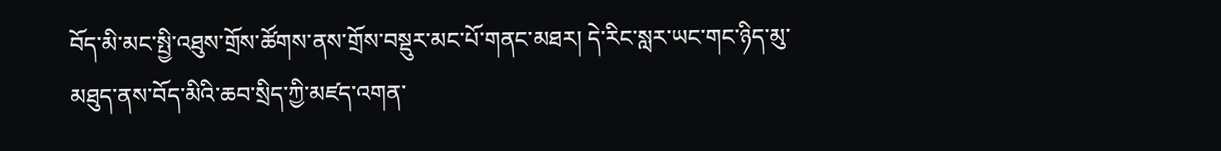བོད་མི་མང་སྤྱི་འཐུས་གྲོས་ཚོགས་ནས་གྲོས་བསྡུར་མང་པོ་གནང་མཐར། དེ་རིང་སླར་ཡང་གང་ཉིད་མུ་མཐུད་ནས་བོད་མིའི་ཆབ་སྲིད་ཀྱི་མཛད་འགན་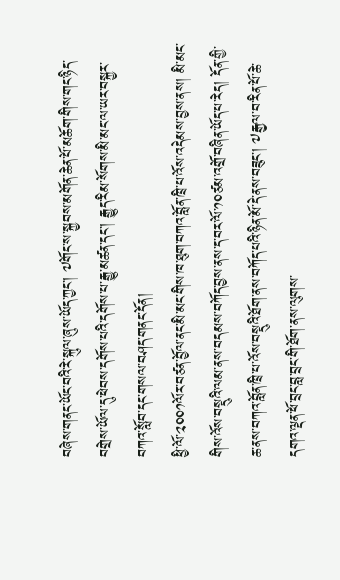བཞེས་གནང་ཡོང་བའི་རེ་སྐུལ་ཞུས་ཡོད་ཀྱང་། ༧གོང་ས་སྐྱབས་མགོན་ཆེན་པོ་མཆོག་གིས་གང་ཉིད་བགྲེས་ཡོལ་དུ་ཕེབས་དགོས་པའི་དགོས་པ་རྒྱུ་མཚན་དང་། རྒྱུད་རིམ་སོགས་མི་མང་ལ་ཡར་བསྐྱར་བཀའ་སློབ་དང་གསལ་བཤད་གནང་དོན།
ཕྱི་ལོ་༢༠༠༡ལོར་བཙན་བྱོལ་ནང་མི་མང་གིས་ཁ་ཐུག་བཀའ་བློན་ཁྲི་པ་འོས་འདེམས་བྱས་ནས། མི་མང་གིས་འོས་བསྡུའི་ལམ་ནས་བདམས་བཀོད་བྱས་ནས་ད་བར་ལོ་༡༠ཙམ་འགྲོ་བཞིན་ཡོད་པ་རེད། དོན་གྱི་ཆ་ནས་བཀའ་བློན་ཁྲི་པ་འོས་བསྡུའི་ཐོག་ནས་བཀོད་པའི་ཉིན་མོ་དེ་ནས་བཟུང་། ༧རྒྱལ་བ་རིན་པོ་ཆེ་དགའ་ལྡན་ཕོ་བྲང་བླ་བྲང་གི་ཐོག་ནས་ལུགས་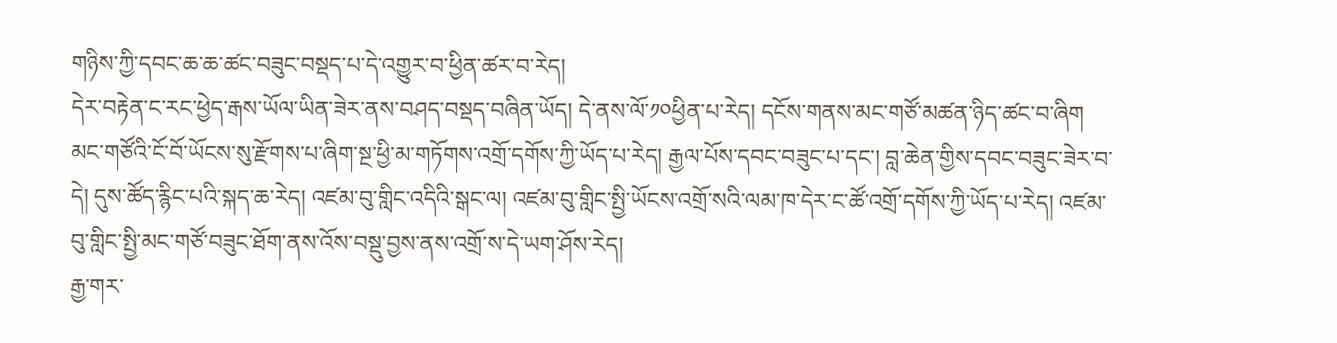གཉིས་ཀྱི་དབང་ཆ་ཆ་ཚང་བཟུང་བསྡད་པ་དེ་འགྱུར་བ་ཕྱིན་ཚར་བ་རེད།
དེར་བརྟེན་ང་རང་ཕྱེད་རྒས་ཡོལ་ཡིན་ཟེར་ནས་བཤད་བསྡད་བཞིན་ཡོད། དེ་ནས་ལོ་༡༠ཕྱིན་པ་རེད། དངོས་གནས་མང་གཙོ་མཚན་ཉིད་ཚང་བ་ཞིག མང་གཙོའི་ངོ་བོ་ཡོངས་སུ་རྫོགས་པ་ཞིག་སྔ་ཕྱི་མ་གཏོགས་འགྲོ་དགོས་ཀྱི་ཡོད་པ་རེད། རྒྱལ་པོས་དབང་བཟུང་པ་དང་། བླ་ཆེན་གྱིས་དབང་བཟུང་ཟེར་བ་དེ། དུས་ཚོད་རྙིང་པའི་སྐད་ཆ་རེད། འཛམ་བུ་གླིང་འདིའི་སྒང་ལ། འཛམ་བུ་གླིང་སྤྱི་ཡོངས་འགྲོ་སའི་ལམ་ཁ་དེར་ང་ཚོ་འགྲོ་དགོས་ཀྱི་ཡོད་པ་རེད། འཛམ་བུ་གླིང་སྤྱི་མང་གཙོ་བཟུང་ཐོག་ནས་འོས་བསྡུ་བྱས་ནས་འགྲོ་ས་དེ་ཡག་ཤོས་རེད།
རྒྱ་གར་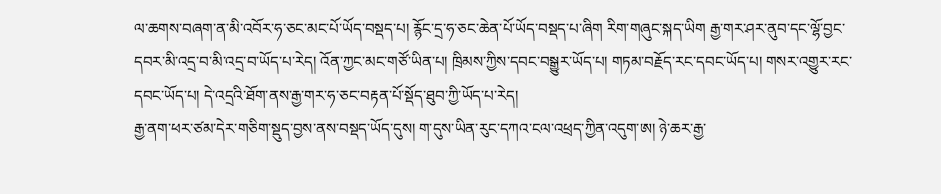ལ་ཆགས་བཞག་ན་མི་འབོར་ཧ་ཅང་མང་པོ་ཡོད་བསྡད་པ། རྙོང་དྲ་ཧ་ཅང་ཆེན་པོ་ཡོད་བསྡད་པ་ཞིག རིག་གཞུང་སྐད་ཡིག རྒྱ་གར་ཤར་ནུབ་དང་ལྷོ་བྱང་དབར་མི་འདྲ་བ་མི་འདྲ་བ་ཡོད་པ་རེད། འོན་ཀྱང་མང་གཙོ་ཡིན་པ། ཁྲིམས་ཀྱིས་དབང་བསྒྱུར་ཡོད་པ། གཏམ་བརྗོད་རང་དབང་ཡོད་པ། གསར་འགྱུར་རང་དབང་ཡོད་པ། དེ་འདྲའི་ཐོག་ནས་རྒྱ་གར་ཧ་ཅང་བརྟན་པོ་སྡོད་ཐུབ་ཀྱི་ཡོད་པ་རེད།
རྒྱ་ནག་ཕར་ཙམ་དེར་གཅིག་སྡུད་བྱས་ནས་བསྡད་ཡོད་དུས། ག་དུས་ཡིན་རུང་དཀའ་ངལ་འཕྲད་ཀྱིན་འདུག་ཨ། ཉེ་ཆར་རྒྱ་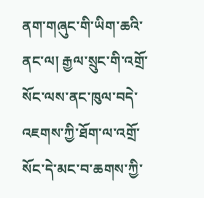ནག་གཞུང་གི་ཡིག་ཆའི་ནང་ལ། རྒྱལ་སྲུང་གི་འགྲོ་སོང་ལས་ནང་ཁུལ་བདེ་འཇགས་ཀྱི་ཐོག་ལ་འགྲོ་སོང་དེ་མང་བ་ཆགས་ཀྱི་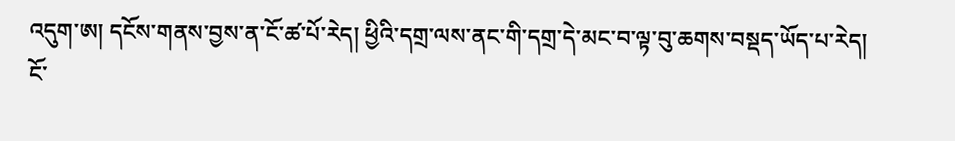འདུག་ཨ། དངོས་གནས་བྱས་ན་ངོ་ཚ་པོ་རེད། ཕྱིའི་དགྲ་ལས་ནང་གི་དགྲ་དེ་མང་བ་ལྟ་བུ་ཆགས་བསྡད་ཡོད་པ་རེད། ངོ་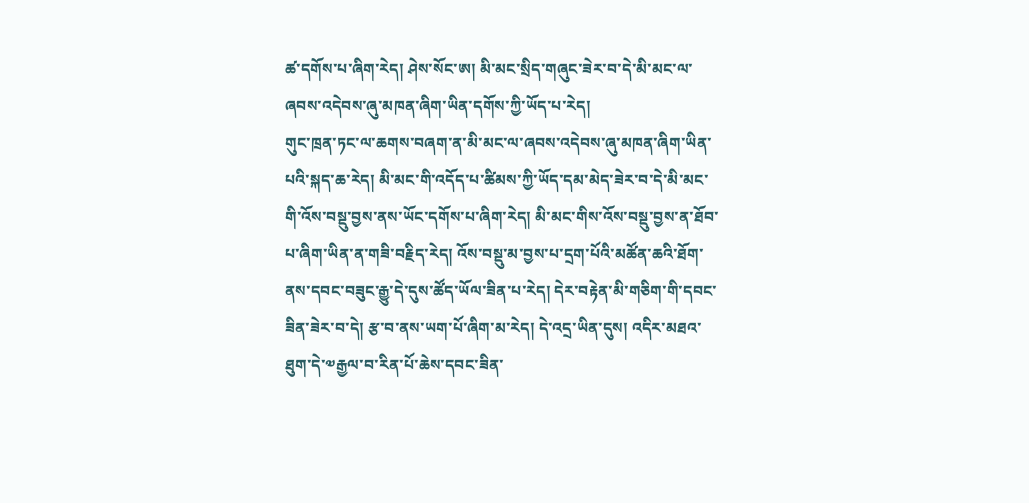ཚ་དགོས་པ་ཞིག་རེད། ཤེས་སོང་ཨ། མི་མང་སྲིད་གཞུང་ཟེར་བ་དེ་མི་མང་ལ་ཞབས་འདེབས་ཞུ་མཁན་ཞིག་ཡིན་དགོས་ཀྱི་ཡོད་པ་རེད།
གུང་ཁྲན་ཏང་ལ་ཆགས་བཞག་ན་མི་མང་ལ་ཞབས་འདེབས་ཞུ་མཁན་ཞིག་ཡིན་པའི་སྐད་ཆ་རེད། མི་མང་གི་འདོད་པ་ཚིམས་ཀྱི་ཡོད་དམ་མེད་ཟེར་བ་དེ་མི་མང་གི་འོས་བསྡུ་བྱས་ནས་ཡོང་དགོས་པ་ཞིག་རེད། མི་མང་གིས་འོས་བསྡུ་བྱས་ན་ཐོབ་པ་ཞིག་ཡིན་ན་གཟི་བརྗིད་རེད། འོས་བསྡུ་མ་བྱས་པ་དྲག་པོའི་མཚོན་ཆའི་ཐོག་ནས་དབང་བཟུང་རྒྱུ་དེ་དུས་ཚོད་ཡོལ་ཟིན་པ་རེད། དེར་བརྟེན་མི་གཅིག་གི་དབང་ཟིན་ཟེར་བ་དེ། རྩ་བ་ནས་ཡག་པོ་ཞིག་མ་རེད། དེ་འདྲ་ཡིན་དུས། འདིར་མཐའ་ཐུག་དེ་༧རྒྱལ་བ་རིན་པོ་ཆེས་དབང་ཟིན་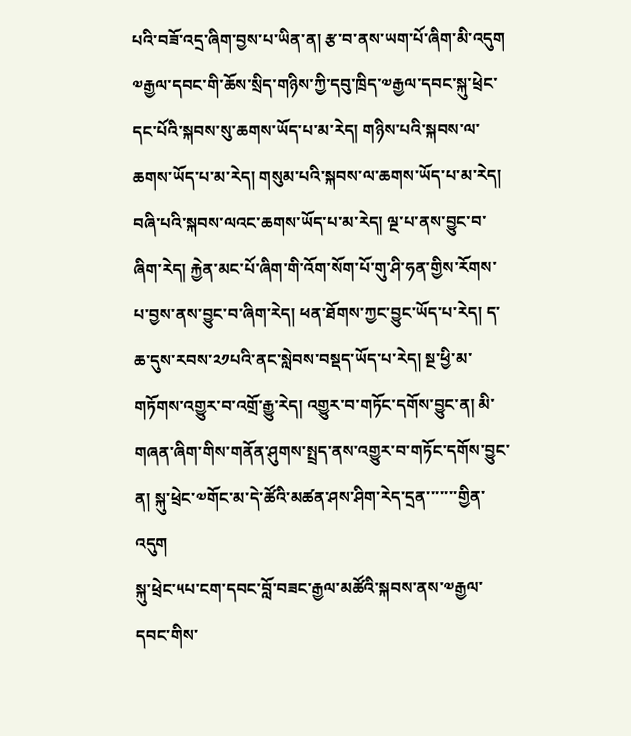པའི་བཟོ་འདྲ་ཞིག་བྱས་པ་ཡིན་ན། རྩ་བ་ནས་ཡག་པོ་ཞིག་མི་འདུག
༧རྒྱལ་དབང་གི་ཆོས་སྲིད་གཉིས་ཀྱི་དབུ་ཁྲིད་༧རྒྱལ་དབང་སྐུ་ཕྲེང་དང་པོའི་སྐབས་སུ་ཆགས་ཡོད་པ་མ་རེད། གཉིས་པའི་སྐབས་ལ་ཆགས་ཡོད་པ་མ་རེད། གསུམ་པའི་སྐབས་ལ་ཆགས་ཡོད་པ་མ་རེད། བཞི་པའི་སྐབས་ལའང་ཆགས་ཡོད་པ་མ་རེད། ལྔ་པ་ནས་བྱུང་བ་ཞིག་རེད། རྐྱེན་མང་པོ་ཞིག་གི་འོག་སོག་པོ་གུ་ཤི་ཧན་གྱིས་རོགས་པ་བྱས་ནས་བྱུང་བ་ཞིག་རེད། ཕན་ཐོགས་ཀྱང་བྱུང་ཡོད་པ་རེད། ད་ཆ་དུས་རབས་༢༡པའི་ནང་སླེབས་བསྡད་ཡོད་པ་རེད། སྔ་ཕྱི་མ་གཏོགས་འགྱུར་བ་འགྲོ་རྒྱུ་རེད། འགྱུར་བ་གཏོང་དགོས་བྱུང་ན། མི་གཞན་ཞིག་གིས་གནོན་ཤུགས་སྤྲད་ནས་འགྱུར་བ་གཏོང་དགོས་བྱུང་ན། སྐུ་ཕྲེང་༧གོང་མ་དེ་ཚོའི་མཚན་ཤས་ཤིག་རེད་དྲན་་་་་་་གྱིན་འདུག
སྐུ་ཕྲེང་༥པ་ངག་དབང་བློ་བཟང་རྒྱལ་མཚོའི་སྐབས་ནས་༧རྒྱལ་དབང་གིས་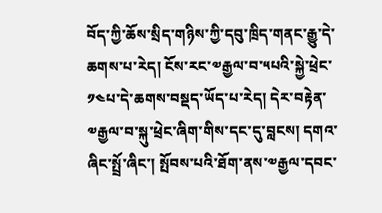བོད་ཀྱི་ཆོས་སྲིད་གཉིས་ཀྱི་དབུ་ཁྲིད་གནང་རྒྱུ་དེ་ཆགས་པ་རེད། ངོས་རང་༧རྒྱལ་བ་༥པའི་སྐྱེ་ཕྲེང་༡༤པ་དེ་ཆགས་བསྡད་ཡོད་པ་རེད། དེར་བརྟེན་༧རྒྱལ་བ་སྐུ་ཕྲེང་ཞིག་གིས་དང་དུ་བླངས། དགའ་ཞིང་སྤྲོ་ཞིང་། སྤོབས་པའི་ཐོག་ནས་༧རྒྱལ་དབང་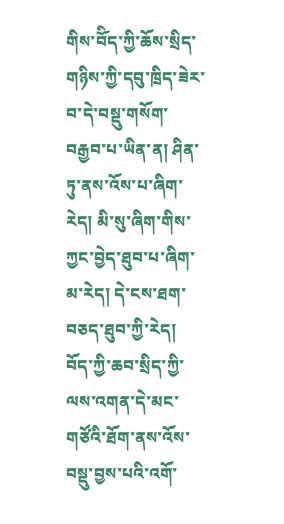གིས་བོིད་ཀྱི་ཆོས་སྲིད་གཉིས་ཀྱི་དབུ་ཁྲིད་ཟེར་བ་དེ་བསྡུ་གསོག་བརྒྱབ་པ་ཡིན་ན། ཤིན་ཏུ་ནས་འོས་པ་ཞིག་རེད། མི་སུ་ཞིག་གིས་ཀྱང་བྱེད་ཐུབ་པ་ཞིག་མ་རེད། དེ་ངས་ཐག་བཅད་ཐུབ་ཀྱི་རེད།
བོད་ཀྱི་ཆབ་སྲིད་ཀྱི་ལས་འགན་དེ་མང་གཙོའི་ཐོག་ནས་འོས་བསྡུ་བྱས་པའི་འགོ་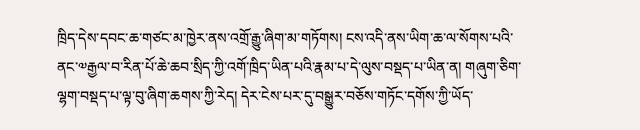ཁྲིད་དེས་དབང་ཆ་གཙང་མ་ཁྱེར་ནས་འགྲོ་རྒྱུ་ཞིག་མ་གཏོགས། ངས་འདི་ནས་ཡིག་ཆ་ལ་སོགས་པའི་ནང་༧རྒྱལ་བ་རིན་པོ་ཆེ་ཆབ་སྲིད་ཀྱི་འགོ་ཁྲིད་ཡིན་པའི་རྣམ་པ་དེ་ལུས་བསྡད་པ་ཡིན་ན། གཞུག་ཅིག་ལྷག་བསྡད་པ་ལྟ་བུ་ཞིག་ཆགས་ཀྱི་རེད། དེར་ངེས་པར་དུ་བསྒྱུར་བཅོས་གཏོང་དགོས་ཀྱི་ཡོད་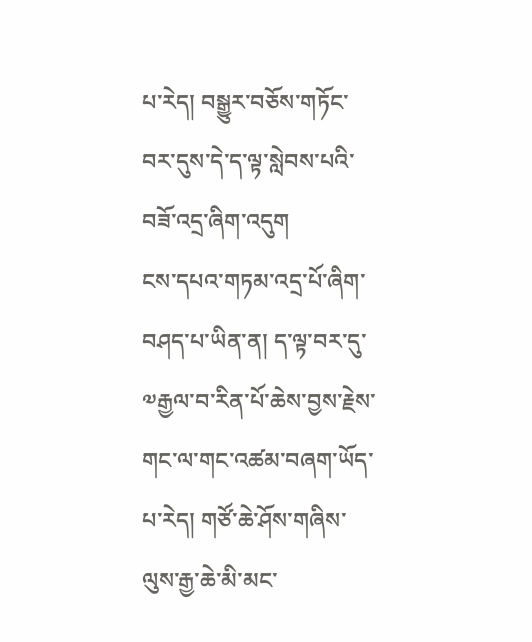པ་རེད། བསྒྱུར་བཅོས་གཏོང་བར་དུས་དེ་ད་ལྟ་སླེབས་པའི་བཟོ་འདྲ་ཞིག་འདུག
ངས་དཔའ་གཏམ་འདྲ་པོ་ཞིག་བཤད་པ་ཡིན་ན། ད་ལྟ་བར་དུ་༧རྒྱལ་བ་རིན་པོ་ཆེས་བྱས་རྗེས་གང་ལ་གང་འཚམ་བཞག་ཡོད་པ་རེད། གཙོ་ཆེ་ཤོས་གཞིས་ལུས་རྒྱ་ཆེ་མི་མང་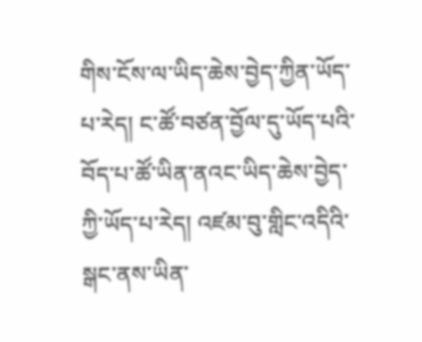གིས་ངོས་ལ་ཡིད་ཆེས་བྱེད་ཀྱིན་ཡོད་པ་རེད། ང་ཚོ་བཙན་བྱོལ་དུ་ཡོད་པའི་བོད་པ་ཚོ་ཡིན་ནའང་ཡིད་ཆེས་བྱེད་ཀྱི་ཡོད་པ་རེད། འཛམ་བུ་གླིང་འདིའི་སྒང་ནས་ཡིན་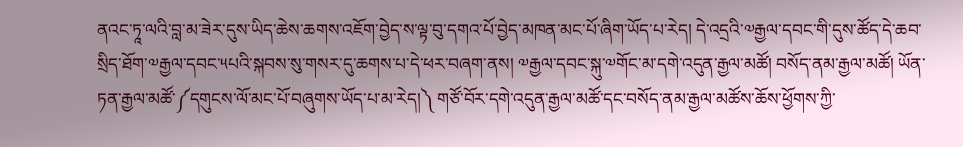ནའང་ཏཱ་ལའི་བླ་མ་ཟེར་དུས་ཡིད་ཆེས་ཆགས་འཇོག་བྱེད་ས་ལྟ་བུ་དགའ་པོ་བྱེད་མཁན་མང་པོ་ཞིག་ཡོད་པ་རེད། དེ་འདྲའི་༧རྒྱལ་དབང་གི་དུས་ཚོད་དེ་ཆབ་སྲིད་ཐོག་༧རྒྱལ་དབང་༥པའི་སྐབས་སུ་གསར་དུ་ཆགས་པ་དེ་ཕར་བཞག་ནས། ༧རྒྱལ་དབང་སྐུ་༧གོང་མ་དགེ་འདུན་རྒྱལ་མཚོ། བསོད་ནམ་རྒྱལ་མཚོ། ཡོན་ཏན་རྒྱལ་མཚོ་༼དགུངས་ལོ་མང་པོ་བཞུགས་ཡོད་པ་མ་རེད།༽ གཙོ་བོར་དགེ་འདུན་རྒྱལ་མཚོ་དང་བསོད་ནམ་རྒྱལ་མཚོས་ཆོས་ཕྱོགས་ཀྱི་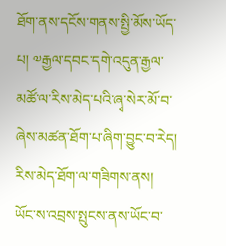ཐོག་ནས་དངོས་གནས་སྤྱི་མོས་ཡོད་པ། ༧རྒྱལ་དབང་དགེ་འདུན་རྒྱལ་མཚོ་ལ་རིས་མེད་པའི་ཞྭ་སེར་མོ་བ་ཞེས་མཚན་ཐོག་པ་ཞིག་བྱུང་བ་རེད།
རིས་མེད་ཐོག་ལ་གཟིགས་ནས། ཡོང་ས་འབྲས་སྤུངས་ནས་ཡོང་བ་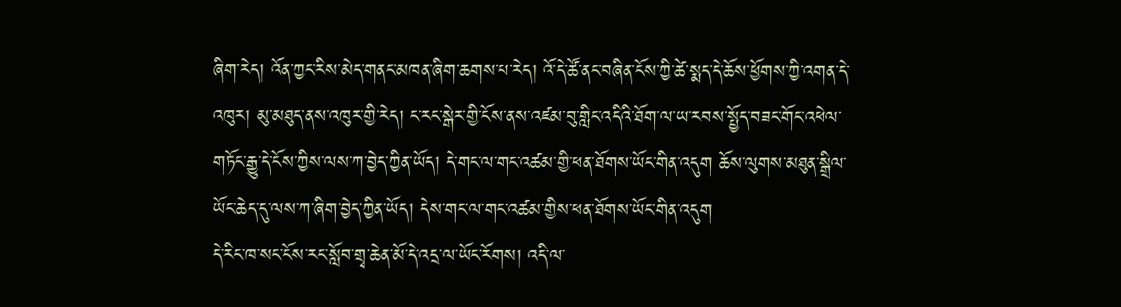ཞིག་རེད། འོན་ཀྱང་རིས་མེད་གནང་མཁན་ཞིག་ཆགས་པ་རེད། འོ་དེ་ཚོ་ནང་བཞིན་ངོས་ཀྱི་ཚེ་སྨད་དེ་ཆོས་ཕྱོགས་ཀྱི་འགན་དེ་འཁུར། མུ་མཐུད་ནས་འཁུར་གྱི་རེད། ང་རང་སྒེར་གྱི་ངོས་ནས་འཛམ་བུ་གླིང་འདིའི་ཐོག་ལ་ཡ་རབས་སྤྱོད་བཟང་གོང་འཕེལ་གཏོང་རྒྱུ་དེ་ངོས་ཀྱིས་ལས་ཀ་བྱེད་ཀྱིན་ཡོད། དེ་གང་ལ་གང་འཚམ་གྱི་ཕན་ཐོགས་ཡོང་གིན་འདུག ཆོས་ལུགས་མཐུན་སྒྲིལ་ཡོང་ཆེད་དུ་ལས་ཀ་ཞིག་བྱེད་ཀྱིན་ཡོད། དེས་གང་ལ་གང་འཚམ་གྱིས་ཕན་ཐོགས་ཡོང་གིན་འདུག
དེ་རིང་ཁ་སང་ངོས་རང་སློབ་གྲྭ་ཆེན་མོ་དེ་འདྲ་ལ་ཡོང་རོགས། འདི་ལ་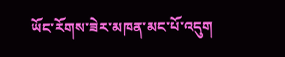ཡོང་རོགས་ཟེར་མཁན་མང་པོ་འདུག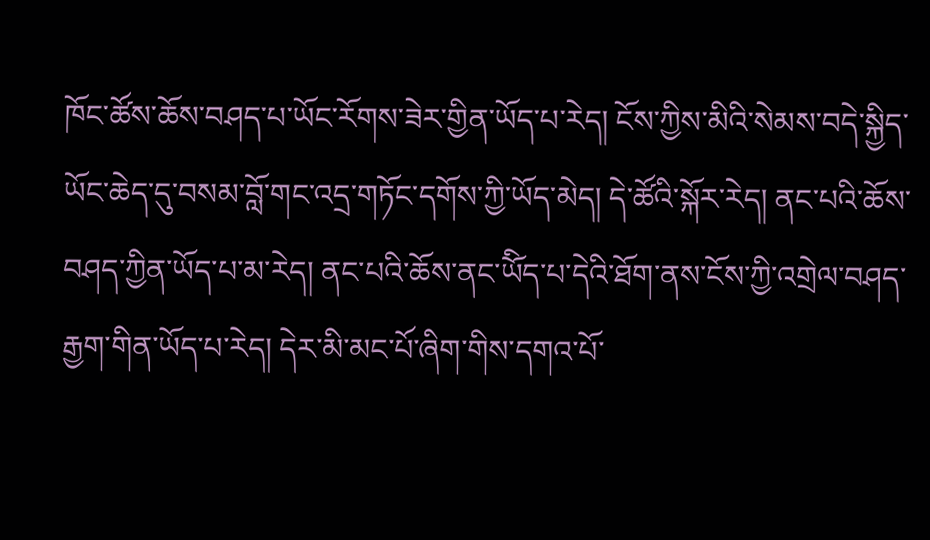ཁོང་ཚོས་ཆོས་བཤད་པ་ཡོང་རོགས་ཟེར་གྱིན་ཡོད་པ་རེད། ངོས་ཀྱིས་མིའི་སེམས་བདེ་སྐྱིད་ཡོང་ཆེད་དུ་བསམ་བློ་གང་འདྲ་གཏོང་དགོས་ཀྱི་ཡོད་མེད། དེ་ཚོའི་སྐོར་རེད། ནང་པའི་ཆོས་བཤད་ཀྱིན་ཡོད་པ་མ་རེད། ནང་པའི་ཆོས་ནང་ཡོིད་པ་དེའི་ཐོག་ནས་ངོས་ཀྱི་འགྲེལ་བཤད་རྒྱག་གིན་ཡོད་པ་རེད། དེར་མི་མང་པོ་ཞིག་གིས་དགའ་པོ་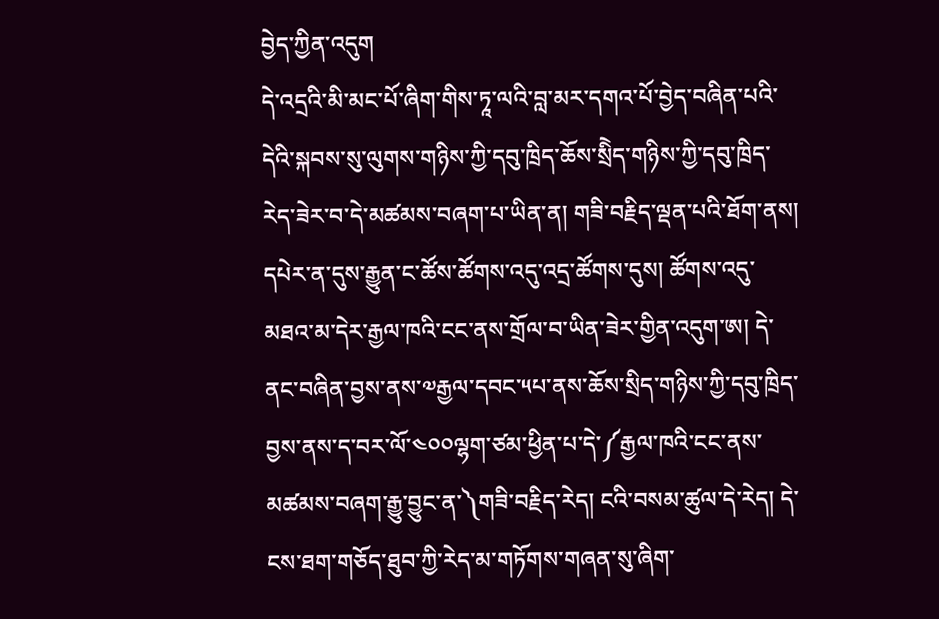བྱེད་ཀྱིན་འདུག
དེ་འདྲའི་མི་མང་པོ་ཞིག་གིས་ཏཱ་ལའི་བླ་མར་དགའ་པོ་བྱེད་བཞིན་པའི་དེའི་སྐབས་སུ་ལུགས་གཉིས་ཀྱི་དབུ་ཁྲིད་ཆོས་སྲིེད་གཉིས་ཀྱི་དབུ་ཁྲིད་རེད་ཟེར་བ་དེ་མཚམས་བཞག་པ་ཡིན་ན། གཟི་བརྗིད་ལྡན་པའི་ཐོག་ནས། དཔེར་ན་དུས་རྒྱུན་ང་ཚོས་ཚོགས་འདུ་འདྲ་ཚོགས་དུས། ཚོགས་འདུ་མཐའ་མ་དེར་རྒྱལ་ཁའི་ངང་ནས་གྲོལ་བ་ཡིན་ཟེར་གྱིན་འདུག་ཨ། དེ་ནང་བཞིན་བྱས་ནས་༧རྒྱལ་དབང་༥པ་ནས་ཆོས་སྲིད་གཉིས་ཀྱི་དབུ་ཁྲིད་བྱས་ནས་ད་བར་ལོ་༤༠༠ལྷག་ཙམ་ཕྱིན་པ་དེ་༼རྒྱལ་ཁའི་ངང་ནས་མཚམས་བཞག་རྒྱུ་བྱུང་ན་༽གཟི་བརྗིད་རེད། ངའི་བསམ་ཚུལ་དེ་རེད། དེ་ངས་ཐག་གཅོད་ཐུབ་ཀྱི་རེད་མ་གཏོགས་གཞན་སུ་ཞིག་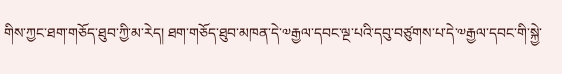གིས་ཀྱང་ཐག་གཅོད་ཐུབ་ཀྱི་མ་རེད། ཐག་གཅོད་ཐུབ་མཁན་དེ་༧རྒྱལ་དབང་ལྔ་པའི་དབུ་བཙུགས་པ་དེ་༧རྒྱལ་དབང་གི་སྐྱེ་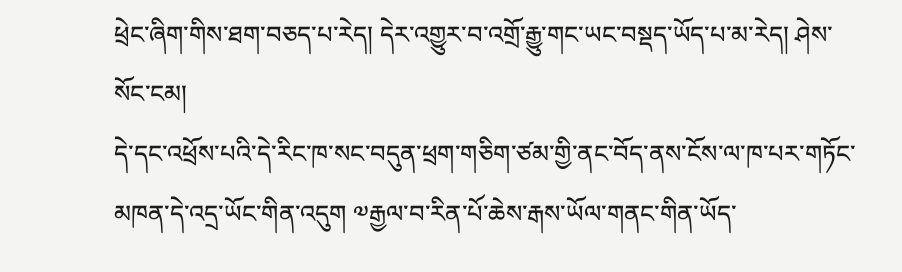ཕྲེང་ཞིག་གིས་ཐག་བཅད་པ་རེད། དེར་འགྱུར་བ་འགྲོ་རྒྱུ་གང་ཡང་བསྡད་ཡོད་པ་མ་རེད། ཤེས་སོང་ངམ།
དེ་དང་འཕྲོས་པའི་དེ་རིང་ཁ་སང་བདུན་ཕྲག་གཅིག་ཙམ་གྱི་ནང་བོད་ནས་ངོས་ལ་ཁ་པར་གཏོང་མཁན་དེ་འདྲ་ཡོང་གིན་འདུག ༧རྒྱལ་བ་རིན་པོ་ཆེས་རྒས་ཡོལ་གནང་གིན་ཡོད་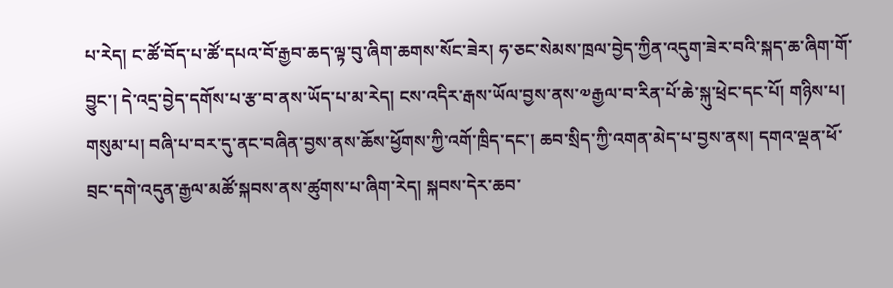པ་རེད། ང་ཚོ་བོད་པ་ཚོ་དཔའ་བོ་རྒྱབ་ཆད་ལྟ་བུ་ཞིག་ཆགས་སོང་ཟེར། ཧ་ཅང་སེམས་ཁྲལ་བྱེད་ཀྱིན་འདུག་ཟེར་བའི་སྐད་ཆ་ཞིག་གོ་བྱུང་། དེ་འདྲ་བྱེད་དགོས་པ་རྩ་བ་ནས་ཡོད་པ་མ་རེད། ངས་འདིར་རྒས་ཡོལ་བྱས་ནས་༧རྒྱལ་བ་རིན་པོ་ཆེ་སྐུ་ཕྲེང་དང་པོ། གཉིས་པ། གསུམ་པ། བཞི་པ་བར་དུ་ནང་བཞིན་བྱས་ནས་ཆོས་ཕྱོགས་ཀྱི་འགོ་ཁྲིད་དང་། ཆབ་སྲིད་ཀྱི་འགན་མེད་པ་བྱས་ནས། དགའ་ལྡན་ཕོ་བྲང་དགེ་འདུན་རྒྱལ་མཚོ་སྐབས་ནས་ཚུགས་པ་ཞིག་རེད། སྐབས་དེར་ཆབ་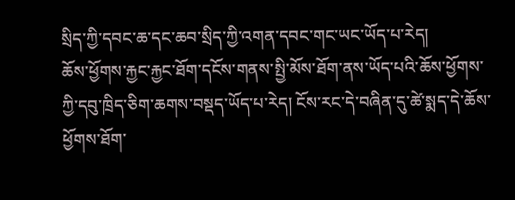སྲིད་ཀྱི་དབང་ཆ་དང་ཆབ་སྲིད་ཀྱི་འགན་དབང་གང་ཡང་ཡོད་པ་རེད།
ཆོས་ཕྱོགས་རྐྱང་རྐྱང་ཐོག་དངོས་གནས་སྤྱི་མོས་ཐོག་ནས་ཡོད་པའི་ཆོས་ཕྱོགས་ཀྱི་དབུ་ཁྲིད་ཅིག་ཆགས་བསྡད་ཡོད་པ་རེད། ངོས་རང་དེ་བཞིན་དུ་ཚེ་སྨད་དེ་ཆོས་ཕྱོགས་ཐོག་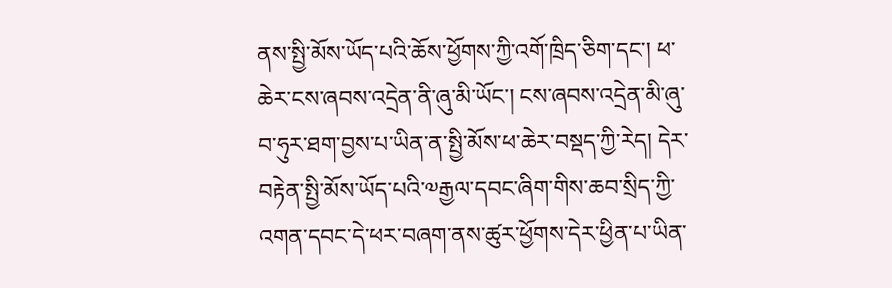ནས་སྤྱི་མོས་ཡོད་པའི་ཆོས་ཕྱོགས་ཀྱི་འགོ་ཁྲིད་ཅིག་དང་། ཕ་ཆེར་ངས་ཞབས་འདྲེན་ནི་ཞུ་མི་ཡོང་། ངས་ཞབས་འདྲེན་མི་ཞུ་བ་ཧུར་ཐག་བྱས་པ་ཡིན་ན་སྤྱི་མོས་ཕ་ཆེར་བསྡད་ཀྱི་རེད། དེར་བརྟེན་སྤྱི་མོས་ཡོད་པའི་༧རྒྱལ་དབང་ཞིག་གིས་ཆབ་སྲིད་ཀྱི་འགན་དབང་དེ་ཕར་བཞག་ནས་ཚུར་ཕྱོགས་དེར་ཕྱིན་པ་ཡིན་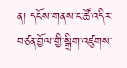ན། དངོས་གནས་ང་ཚོ་འདིར་བཙན་བྱོལ་གྱི་སྒྲིག་འཛུགས་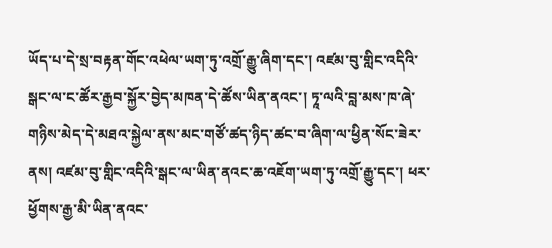ཡོད་པ་དེ་སྲ་བརྟན་གོང་འཕེལ་ཡག་ཏུ་འགྲོ་རྒྱུ་ཞིག་དང་། འཛམ་བུ་གླིང་འདིའི་སྒང་ལ་ང་ཚོར་རྒྱབ་སྐྱོར་བྱེད་མཁན་དེ་ཚོས་ཡིན་ནའང་། ཏཱ་ལའི་བླ་མས་ཁ་ཞེ་གཉིས་མེད་དེ་མཐའ་སྐྱེལ་ནས་མང་གཙོ་ཚད་ཉིད་ཚང་བ་ཞིག་ལ་ཕྱིན་སོང་ཟེར་ནས། འཛམ་བུ་གླིང་འདིའི་སྒང་ལ་ཡིན་ནའང་ཆ་འཇོག་ཡག་ཏུ་འགྲོ་རྒྱུ་དང་། ཕར་ཕྱོགས་རྒྱ་མི་ཡིན་ནའང་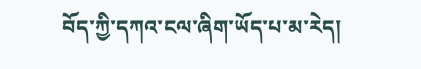བོད་ཀྱི་དཀའ་ངལ་ཞིག་ཡོད་པ་མ་རེད།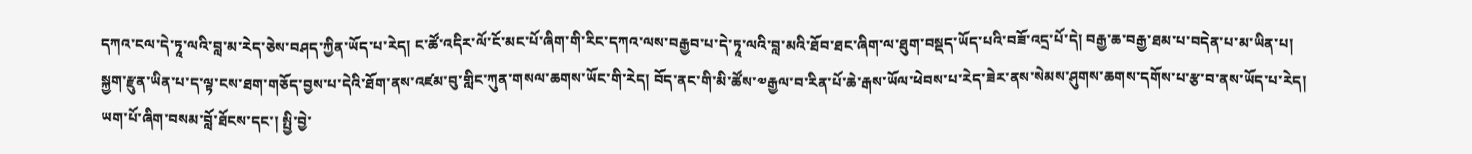དཀའ་ངལ་དེ་ཏཱ་ལའི་བླ་མ་རེད་ཅེས་བཤད་ཀྱིན་ཡོད་པ་རེད། ང་ཚོ་འདིར་ལོ་ངོ་མང་པོ་ཞིག་གི་རིང་དཀའ་ལས་བརྒྱབ་པ་དེ་ཏཱ་ལའི་བླ་མའི་ཐོབ་ཐང་ཞིག་ལ་ཐུག་བསྡད་ཡོད་པའི་བཟོ་འདྲ་པོ་དེ། བརྒྱ་ཆ་བརྒྱ་ཐམ་པ་བདེན་པ་མ་ཡིན་པ། སྐྱག་རྫུན་ཡིན་པ་ད་ལྟ་ངས་ཐག་གཅོད་བྱས་པ་དེའི་ཐོག་ནས་འཛམ་བུ་གླིང་ཀུན་གསལ་ཆགས་ཡོང་གི་རེད། བོད་ནང་གི་མི་ཚོས་༧རྒྱལ་བ་རིན་པོ་ཆེ་རྒས་ཡོལ་ཕེབས་པ་རེད་ཟེར་ནས་སེམས་ཤུགས་ཆགས་དགོས་པ་རྩ་བ་ནས་ཡོད་པ་རེད། ཡག་པོ་ཞིག་བསམ་བློ་ཐོངས་དང་། སྤྱི་བྱེ་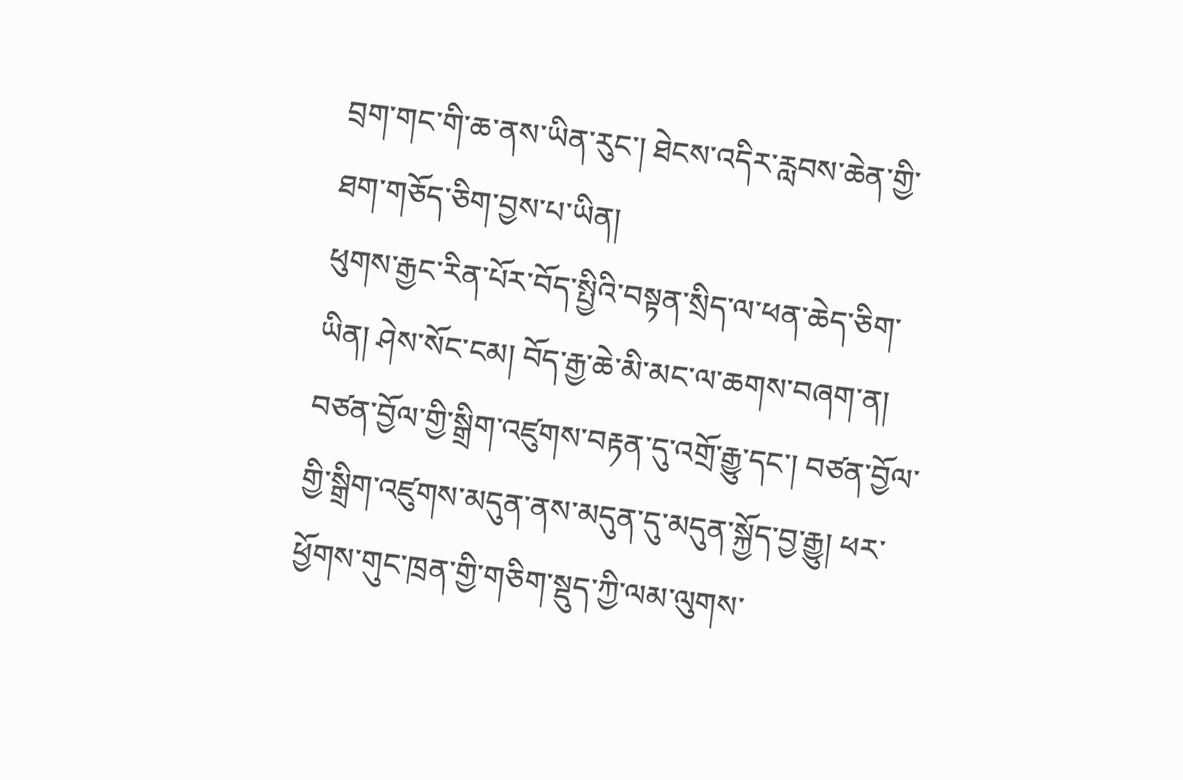བྲག་གང་གི་ཆ་ནས་ཡིན་རུང་། ཐེངས་འདིར་རླབས་ཆེན་གྱི་ཐག་གཅོད་ཅིག་བྱས་པ་ཡིན།
ཕུགས་རྒྱང་རིན་པོར་བོད་སྤྱིའི་བསྟན་སྲིད་ལ་ཕན་ཆེད་ཅིག་ཡིན། ཤེས་སོང་ངམ། བོད་རྒྱ་ཆེ་མི་མང་ལ་ཆགས་བཞག་ན། བཙན་བྱོལ་གྱི་སྒྲིག་འཛུགས་བརྟན་དུ་འགྲོ་རྒྱུ་དང་། བཙན་བྱོལ་གྱི་སྒྲིག་འཛུགས་མདུན་ནས་མདུན་དུ་མདུན་སྐྱོད་བྱ་རྒྱུ། ཕར་ཕྱོགས་གུང་ཁྲན་གྱི་གཅིག་སྡུད་ཀྱི་ལམ་ལུགས་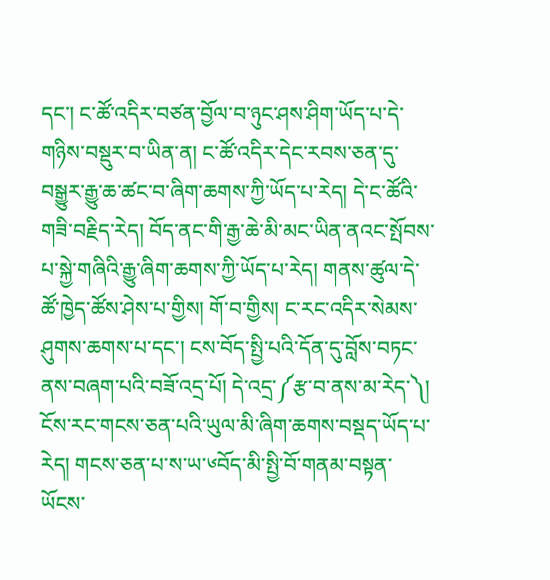དང་། ང་ཚོ་འདིར་བཙན་བྱོལ་བ་ཉུང་ཤས་ཤིག་ཡོད་པ་དེ་གཉིས་བསྡུར་བ་ཡིན་ན། ང་ཚོ་འདིར་དེང་རབས་ཅན་དུ་བསྒྱུར་རྒྱུ་ཆ་ཚང་བ་ཞིག་ཆགས་ཀྱི་ཡོད་པ་རེད། དེ་ང་ཚོའི་གཟི་བརྗིད་རེད། བོད་ནང་གི་རྒྱ་ཆེ་མི་མང་ཡིན་ནའང་སྤོབས་པ་སྐྱེ་གཞིའི་རྒྱུ་ཞིག་ཆགས་ཀྱི་ཡོད་པ་རེད། གནས་ཚུལ་དེ་ཚོ་ཁྱེད་ཚོས་ཤེས་པ་གྱིས། གོ་བ་གྱིས། ང་རང་འདིར་སེམས་ཤུགས་ཆགས་པ་དང་། ངས་བོད་སྤྱི་པའི་དོན་དུ་བློས་བཏང་ནས་བཞག་པའི་བཟོ་འདྲ་པོ། དེ་འདྲ་༼རྩ་བ་ནས་མ་རེད་༽།
ངོས་རང་གངས་ཅན་པའི་ཡུལ་མི་ཞིག་ཆགས་བསྡད་ཡོད་པ་རེད། གངས་ཅན་པ་ས་ཡ་༦བོད་མི་སྤྱི་བོ་གནམ་བསྟན་ཡོངས་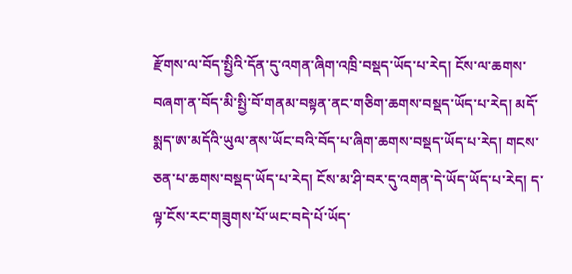རྫོགས་ལ་བོད་སྤྱིའི་དོན་དུ་འགན་ཞིག་འཁྲི་བསྡད་ཡོད་པ་རེད། ངོས་ལ་ཆགས་བཞག་ན་བོད་མི་སྤྱི་བོ་གནམ་བསྟན་ནང་གཅིག་ཆགས་བསྡད་ཡོད་པ་རེད། མདོ་སྨད་ཨ་མདོའི་ཡུལ་ནས་ཡོང་བའི་བོད་པ་ཞིག་ཆགས་བསྡད་ཡོད་པ་རེད། གངས་ཅན་པ་ཆགས་བསྡད་ཡོད་པ་རེད། ངོས་མ་ཤི་བར་དུ་འགན་དེ་ཡོད་ཡོད་པ་རེད། ད་ལྟ་ངོས་རང་གཟུགས་པོ་ཡང་བདེ་པོ་ཡོད་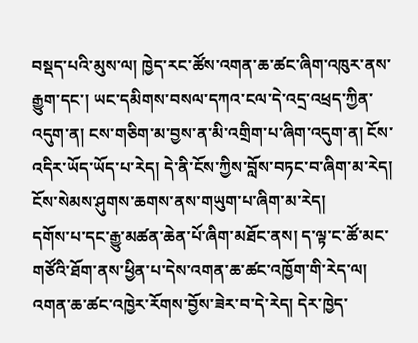བསྡད་པའི་མུས་ལ། ཁྱེད་རང་ཚོས་འགན་ཆ་ཚང་ཞིག་འཁུར་ནས་རྒྱུག་དང་། ཡང་དམིགས་བསལ་དཀའ་ངལ་དེ་འདྲ་འཕྲད་ཀྱིན་འདུག་ན། ངས་གཅིག་མ་བྱས་ན་མི་འགྲིག་པ་ཞིག་འདུག་ན། ངོས་འདིར་ཡོད་ཡོད་པ་རེད། དེ་ནི་ངོས་ཀྱིས་བློས་བཏང་བ་ཞིག་མ་རེད། ངོས་སེམས་ཤུགས་ཆགས་ནས་གཡུག་པ་ཞིག་མ་རེད།
དགོས་པ་དང་རྒྱུ་མཚན་ཆེན་པོ་ཞིག་མཐོང་ནས། ད་ལྟ་ང་ཚོ་མང་གཙོའི་ཐོག་ནས་ཕྱིན་པ་དེས་འགན་ཆ་ཚང་འཁྱོག་གི་རེད་ལ། འགན་ཆ་ཚང་འཁྱེར་རོགས་བྱོས་ཟེར་བ་དེ་རེད། དེར་ཁྱེད་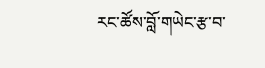རང་ཚོས་བློ་གཡེང་རྩ་བ་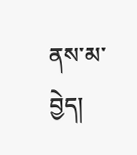ནས་མ་བྱེད།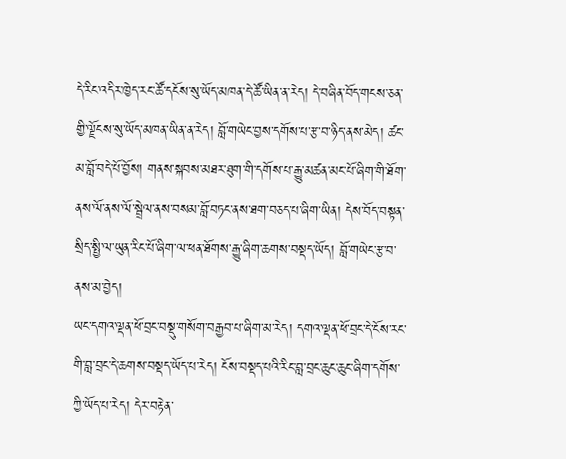དེ་རིང་འདིར་ཁྱེད་རང་ཚོ་དངོས་སུ་ཡོད་མཁན་དེ་ཚོ་ཡིན་ན་རེད། དེ་བཞིན་བོད་གངས་ཅན་གྱི་ལྗོངས་སུ་ཡོད་མཁན་ཡིན་ན་རེད། བློ་གཡེང་བྱས་དགོས་པ་རྩ་བ་ཉིད་ནས་མེད། ཚང་མ་བློ་བདེ་པོ་བྱོས། གནས་སྐབས་མཐར་ཐུག་གི་དགོས་པ་རྒྱུ་མཚན་མང་པོ་ཞིག་གི་ཐོག་ནས་ལོ་ནས་ལོ་སྦྲེལ་ནས་བསམ་བློ་བཏང་ནས་ཐག་བཅད་པ་ཞིག་ཡིན། དེས་བོད་བསྟན་སྲིད་སྤྱི་ལ་ཡུན་རིང་པོ་ཞིག་ལ་ཕན་ཐོགས་རྒྱུ་ཞིག་ཆགས་བསྡད་ཡོད། བློ་གཡེང་རྩ་བ་ནས་མ་བྱེད།
ཡང་དགའ་ལྡན་ཕོ་བྲང་བསྡུ་གསོག་བརྒྱབ་པ་ཞིག་མ་རེད། དགའ་ལྡན་ཕོ་བྲང་དེ་ངོས་རང་གི་བླ་བྲང་དེ་ཆགས་བསྡད་ཡོད་པ་རེད། ངོས་བསྡད་པའི་རིང་བླ་བྲང་ཆུང་ཆུང་ཞིག་དགོས་ཀྱི་ཡོད་པ་རེད། དེར་བརྟེན་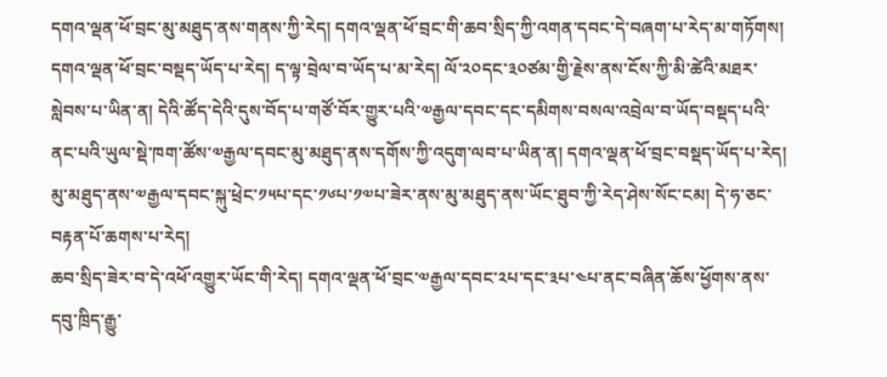དགའ་ལྡན་ཕོ་བྲང་མུ་མཐུད་ནས་གནས་ཀྱི་རེད། དགའ་ལྡན་ཕོ་བྲང་གི་ཆབ་སྲིད་ཀྱི་འགན་དབང་དེ་བཞག་པ་རེད་མ་གཏོགས། དགའ་ལྡན་ཕོ་བྲང་བསྡད་ཡོད་པ་རེད། ད་ལྟ་བྲེལ་བ་ཡོད་པ་མ་རེད། ལོ་༢༠དང་༣༠ཙམ་གྱི་རྗེས་ནས་ངོས་ཀྱི་མི་ཚེའི་མཐར་སླེབས་པ་ཡིན་ན། དེའི་ཚོད་དེའི་དུས་བོད་པ་གཙོ་བོར་གྱུར་པའི་༧རྒྱལ་དབང་དང་དམིགས་བསལ་འབྲེལ་བ་ཡོད་བསྡད་པའི་ནང་པའི་ཡུལ་སྡེ་ཁག་ཚོས་༧རྒྱལ་དབང་མུ་མཐུད་ནས་དགོས་ཀྱི་འདུག་ལབ་པ་ཡིན་ན། དགའ་ལྡན་ཕོ་བྲང་བསྡད་ཡོད་པ་རེད། མུ་མཐུད་ནས་༧རྒྱལ་དབང་སྐུ་ཕྲེང་༡༥པ་དང་༡༦པ་༡༧པ་ཟེར་ནས་མུ་མཐུད་ནས་ཡོང་ཐུབ་ཀྱི་རེད་ཤེས་སོང་ངམ། དེ་ཧ་ཅང་བརྟན་པོ་ཆགས་པ་རེད།
ཆབ་སྲིད་ཟེར་བ་དེ་འཕོ་འགྱུར་ཡོང་གི་རེད། དགའ་ལྡན་ཕོ་བྲང་༧རྒྱལ་དབང་༢པ་དང་༣པ་༤པ་ནང་བཞིན་ཆོས་ཕྱོགས་ནས་དབུ་ཁྲིད་རྒྱུ་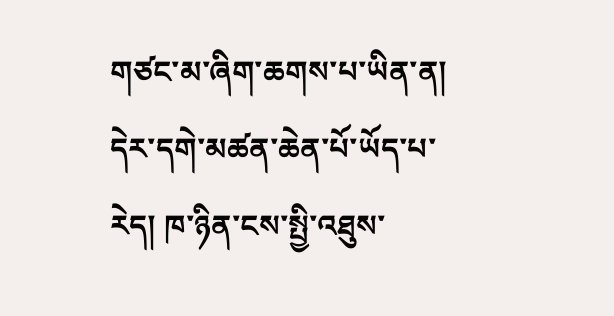གཙང་མ་ཞིག་ཆགས་པ་ཡིན་ན། དེར་དགེ་མཚན་ཆེན་པོ་ཡོད་པ་རེད། ཁ་ཉིན་ངས་སྤྱི་འཐུས་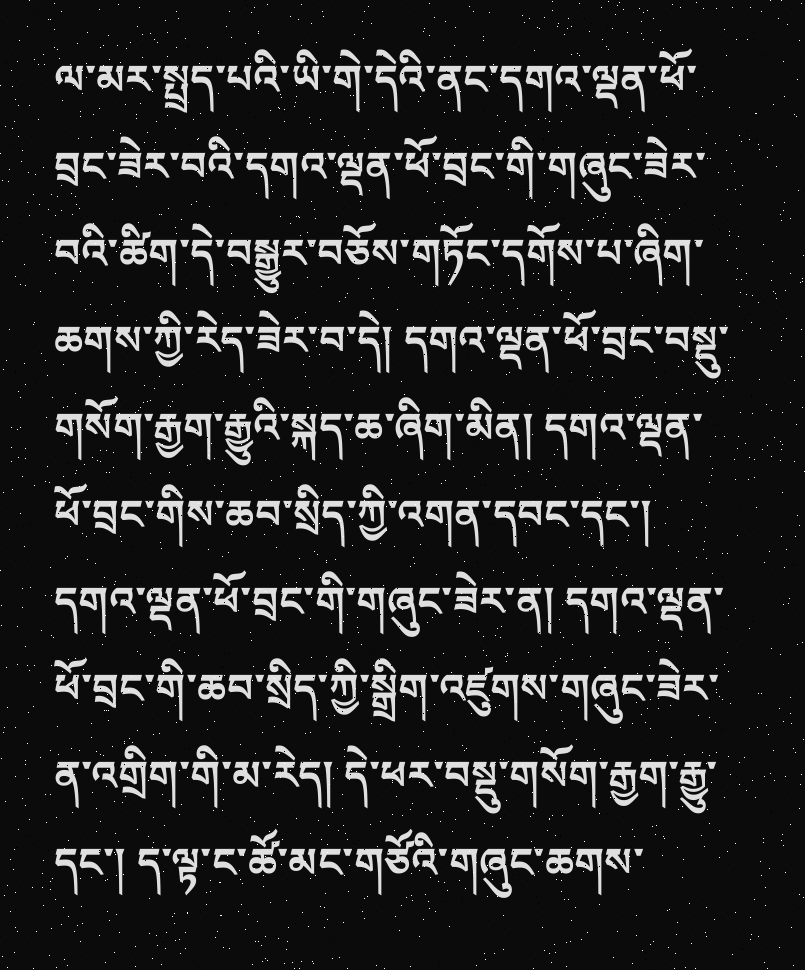ལ་མར་སྤྲད་པའི་ཡི་གེ་དེའི་ནང་དགའ་ལྡན་ཕོ་བྲང་ཟེར་བའི་དགའ་ལྡན་ཕོ་བྲང་གི་གཞུང་ཟེར་བའི་ཚིག་དེ་བསྒྱུར་བཅོས་གཏོང་དགོས་པ་ཞིག་ཆགས་ཀྱི་རེད་ཟེར་བ་དེ། དགའ་ལྡན་ཕོ་བྲང་བསྡུ་གསོག་རྒྱག་རྒྱུའི་སྐད་ཆ་ཞིག་མིན། དགའ་ལྡན་ཕོ་བྲང་གིས་ཆབ་སྲིད་ཀྱི་འགན་དབང་དང་། དགའ་ལྡན་ཕོ་བྲང་གི་གཞུང་ཟེར་ན། དགའ་ལྡན་ཕོ་བྲང་གི་ཆབ་སྲིད་ཀྱི་སྒྲིག་འཛུགས་གཞུང་ཟེར་ན་འགྲིག་གི་མ་རེད། དེ་ཕར་བསྡུ་གསོག་རྒྱག་རྒྱུ་དང་། ད་ལྟ་ང་ཚོ་མང་གཙོའི་གཞུང་ཆགས་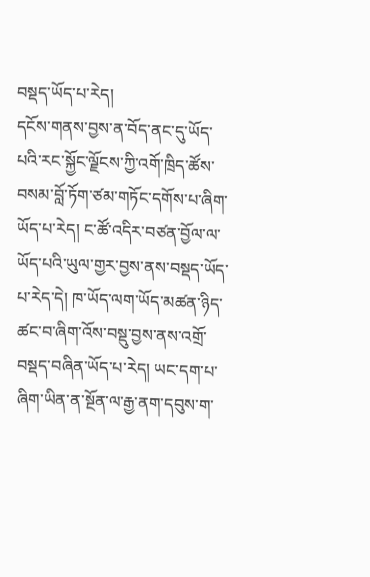བསྡད་ཡོད་པ་རེད།
དངོས་གནས་བྱས་ན་བོད་ནང་དུ་ཡོད་པའི་རང་སྐྱོང་ལྗོངས་ཀྱི་འགོ་ཁྲིད་ཚོས་བསམ་བློ་ཏོག་ཙམ་གཏོང་དགོས་པ་ཞིག་ཡོད་པ་རེད། ང་ཚོ་འདིར་བཙན་བྱོལ་ལ་ཡོད་པའི་ཡུལ་གྱར་བྱས་ནས་བསྡད་ཡོད་པ་རེད་དེ། ཁ་ཡོད་ལག་ཡོད་མཚན་ཉིད་ཚང་བ་ཞིག་འོས་བསྡུ་བྱས་ནས་འགྲོ་བསྡད་བཞིན་ཡོད་པ་རེད། ཡང་དག་པ་ཞིག་ཡིན་ན་སྔོན་ལ་རྒྱ་ནག་དབུས་ག་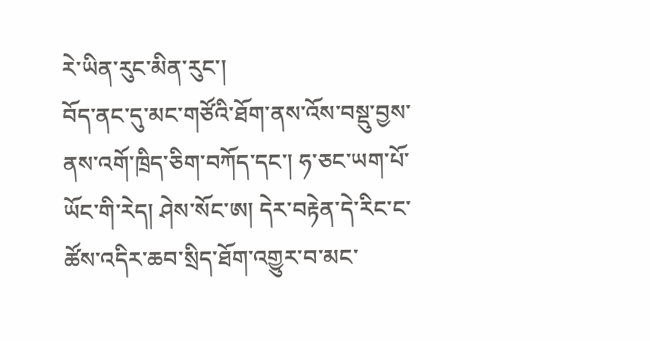རེ་ཡིན་རུང་མིན་རུང་།
བོད་ནང་དུ་མང་གཙོའི་ཐོག་ནས་འོས་བསྡུ་བྱས་ནས་འགོ་ཁྲིད་ཅིག་བཀོད་དང་། ཧ་ཅང་ཡག་པོ་ཡོང་གི་རེད། ཤེས་སོང་ཨ། དེར་བརྟེན་དེ་རིང་ང་ཚོས་འདིར་ཆབ་སྲིད་ཐོག་འགྱུར་བ་མང་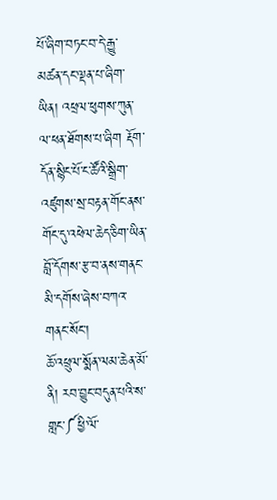པོ་ཞིག་བཏང་བ་དེ་རྒྱུ་མཚན་དང་ལྡན་པ་ཞིག་ཡིན། འཕྲལ་ཕུགས་ཀུན་ལ་ཕན་ཐོགས་པ་ཞིག རྡོག་དོན་སྙིང་པོ་ང་ཚོའི་སྒྲིག་འཛུགས་སྲ་བརྟན་གོང་ནས་གོང་དུ་འཕེལ་ཆེད་ཅིག་ཡིན་བློ་དོགས་རྩ་བ་ནས་གནང་མི་དགོས་ཞེས་བཀའ་གནང་སོང་།
ཆོ་འཕྲུལ་སྨོན་ལམ་ཆེན་མོ་ནི། རབ་བྱུང་བདུན་པའི་ས་གླང་༼ཕྱི་ལོ་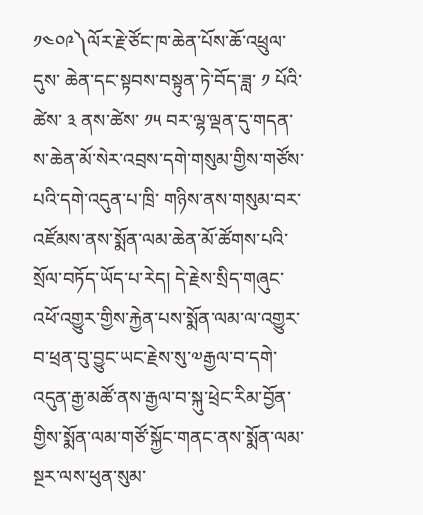༡༤༠༩༽ལོར་རྗེ་ཙོང་ཁ་ཆེན་པོས་ཆོ་འཕྲུལ་དུས་ ཆེན་དང་སྟབས་བསྟུན་ཏེ་བོད་ཟླ་ ༡ པོའི་ཚེས་ ༣ ནས་ཚེས་ ༡༥ བར་ལྷ་ལྡན་དུ་གདན་ས་ཆེན་མོ་སེར་འབྲས་དགེ་གསུམ་གྱིས་གཙོས་པའི་དགེ་འདུན་པ་ཁྲི་ གཉིས་ནས་གསུམ་བར་འཛོམས་ནས་སྨོན་ལམ་ཆེན་མོ་ཚོགས་པའི་སྲོལ་བཏོད་ཡོད་པ་རེད། དེ་རྗེས་སྲིད་གཞུང་འཕོ་འགྱུར་གྱིས་རྐྱེན་པས་སྨོན་ལམ་ལ་འགྱུར་བ་ཕྲན་བུ་བྱུང་ཡང་རྗེས་སུ་༧རྒྱལ་བ་དགེ་འདུན་རྒྱ་མཚོ་ནས་རྒྱལ་བ་སྐུ་ཕྲེང་རིམ་བྱོན་གྱིས་སྨོན་ལམ་གཙོ་སྐྱོང་གནང་ནས་སྨོན་ལམ་སྔར་ལས་ཕུན་སུམ་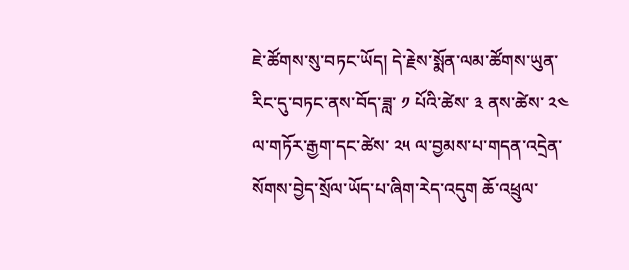ཇེ་ཚོགས་སུ་བཏང་ཡོད། དེ་རྗེས་སྨོན་ལམ་ཚོགས་ཡུན་རིང་དུ་བཏང་ནས་བོད་ཟླ་ ༡ པོའི་ཚེས་ ༣ ནས་ཚེས་ ༢༤ ལ་གཏོར་རྒྱག་དང་ཚེས་ ༢༥ ལ་བྱམས་པ་གདན་འདྲེན་སོགས་བྱེད་སྲོལ་ཡོད་པ་ཞིག་རེད་འདུག ཆོ་འཕྲུལ་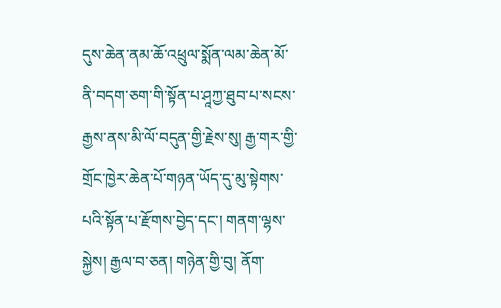དུས་ཆེན་ནམ་ཆོ་འཕྲུལ་སྨོན་ལམ་ཆེན་མོ་ནི་བདག་ཅག་གི་སྟོན་པ་ཤཱཀྱ་ཐུབ་པ་སངས་རྒྱས་ནས་མི་ལོ་བདུན་གྱི་རྗེས་སུ། རྒྱ་གར་གྱི་གྲོང་ཁྱེར་ཆེན་པོ་གཉན་ཡོད་དུ་མུ་སྟེགས་པའི་སྟོན་པ་རྫོགས་བྱེད་དང་། གནག་ལྷས་སྐྱེས། རྒྱལ་བ་ཅན། གཉེན་གྱི་བུ། ནོག་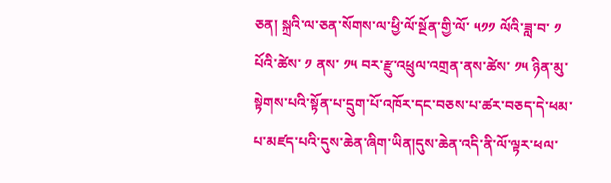ཅན། སྐྲའི་ལ་ཅན་སོགས་ལ་ཕྱི་ལོ་སྔོན་གྱི་ལོ་ ༥༡༡ ལོའི་ཟླ་བ་ ༡ པོའི་ཚེས་ ༡ ནས་ ༡༥ བར་རྫུ་འཕྲུལ་འགྲན་ནས་ཚེས་ ༡༥ ཉིན་མུ་སྟེགས་པའི་སྟོན་པ་དྲུག་པོ་འཁོར་དང་བཅས་པ་ཚར་བཅད་དེ་ཕམ་པ་མཛད་པའི་དུས་ཆེན་ཞིག་ཡིན།དུས་ཆེན་འདི་ནི་ལོ་ལྟར་ཕལ་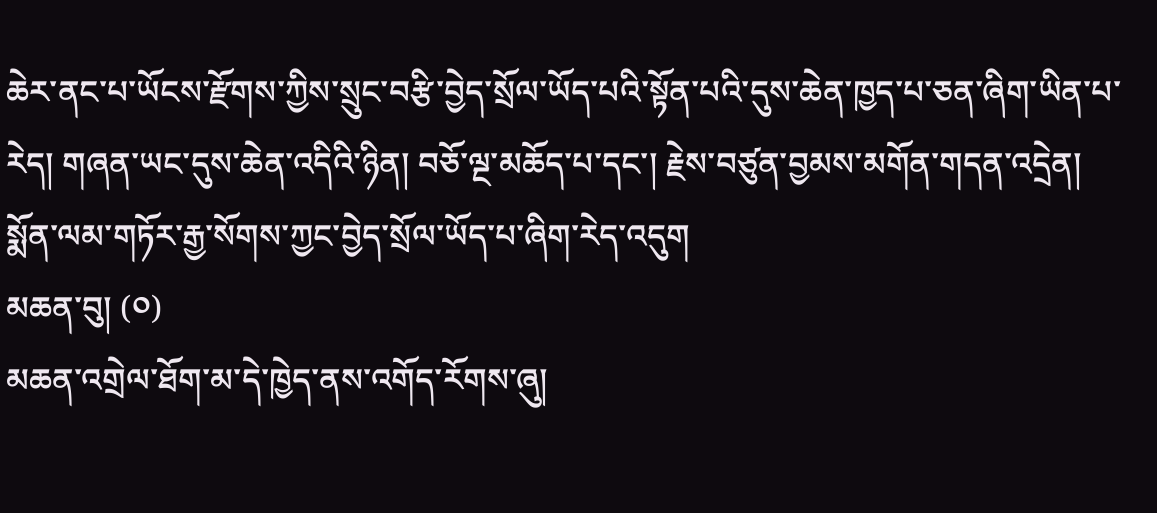ཆེར་ནང་པ་ཡོངས་རྫོགས་ཀྱིས་སྲུང་བརྩི་བྱེད་སྲོལ་ཡོད་པའི་སྟོན་པའི་དུས་ཆེན་ཁྱད་པ་ཅན་ཞིག་ཡིན་པ་རེད། གཞན་ཡང་དུས་ཆེན་འདིའི་ཉིན། བཅོ་ལྔ་མཆོད་པ་དང་། རྗེས་བཙུན་བྱམས་མགོན་གདན་འདྲེན། སྨོན་ལམ་གཏོར་རྒྱ་སོགས་ཀྱང་བྱེད་སྲོལ་ཡོད་པ་ཞིག་རེད་འདུག
མཆན་བུ། (༠)
མཆན་འགྲེལ་ཐོག་མ་དེ་ཁྱེད་ནས་འགོད་རོགས་ཞུ།